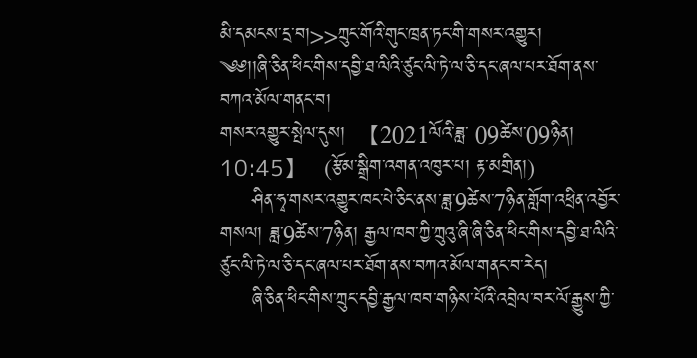མི་དམངས་དྲ་བ།>>ཀྲུང་གོའི་གུང་ཁྲན་ཏང་གི་གསར་འགྱུར།
༄༅།།ཞི་ཅིན་ཕིང་གིས་དབྱི་ཐ་ལིའི་ཙུང་ལི་ཏེ་ལ་ཅི་དང་ཞལ་པར་ཐོག་ནས་བཀའ་མོལ་གནང་བ།
གསར་འགྱུར་སྤེལ་དུས།  【2021ལོའི་ཟླ་ 09ཚེས་09ཉིན། 10:45】   (རྩོམ་སྒྲིག་འགན་འཁུར་པ། རྟ་མགྲིན།)
     ཤིན་ཧྭ་གསར་འགྱུར་ཁང་པེ་ཅིང་ནས་ཟླ་9ཚེས་7ཉིན་གློག་འཕྲིན་འབྱོར་གསལ། ཟླ་9ཚེས་7ཉིན། རྒྱལ་ཁབ་ཀྱི་ཀྲུའུ་ཞི་ཞི་ཅིན་ཕིང་གིས་དབྱི་ཐ་ལིའི་ཙུང་ལི་ཏེ་ལ་ཅི་དང་ཞལ་པར་ཐོག་ནས་བཀའ་མོལ་གནང་བ་རེད།
     ཞི་ཅིན་ཕིང་གིས་ཀྲུང་དབྱི་རྒྱལ་ཁབ་གཉིས་པོའི་འབྲེལ་བར་ལོ་རྒྱུས་ཀྱི་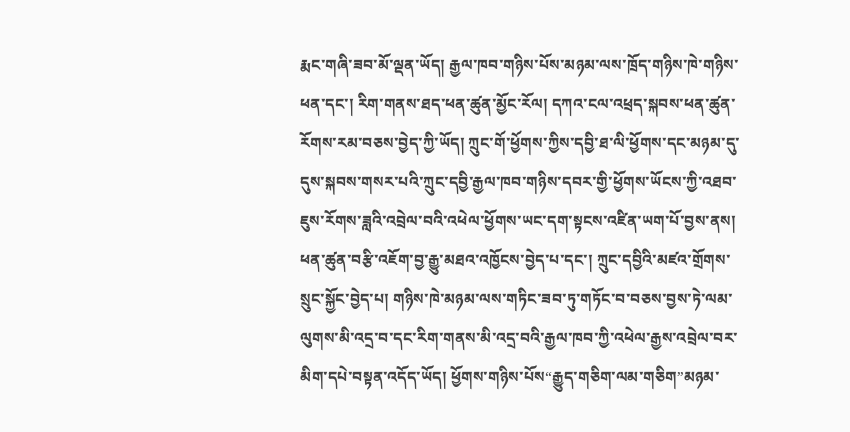རྨང་གཞི་ཟབ་མོ་ལྡན་ཡོད། རྒྱལ་ཁབ་གཉིས་པོས་མཉམ་ལས་ཁྲོད་གཉིས་ཁེ་གཉིས་ཕན་དང་། རིག་གནས་ཐད་ཕན་ཚུན་མྱོང་རོལ། དཀའ་ངལ་འཕྲད་སྐབས་ཕན་ཚུན་རོགས་རམ་བཅས་བྱེད་ཀྱི་ཡོད། ཀྲུང་གོ་ཕྱོགས་ཀྱིས་དབྱི་ཐ་ལི་ཕྱོགས་དང་མཉམ་དུ་དུས་སྐབས་གསར་པའི་ཀྲུང་དབྱི་རྒྱལ་ཁབ་གཉིས་དབར་གྱི་ཕྱོགས་ཡོངས་ཀྱི་འཐབ་ཇུས་རོགས་ཟླའི་འབྲེལ་བའི་འཕེལ་ཕྱོགས་ཡང་དག་སྟངས་འཛིན་ཡག་པོ་བྱས་ནས། ཕན་ཚུན་བརྩི་འཇོག་བྱ་རྒྱུ་མཐའ་འཁྱོངས་བྱེད་པ་དང་། ཀྲུང་དབྱིའི་མཛའ་གྲོགས་སྲུང་སྐྱོང་བྱེད་པ། གཉིས་ཁེ་མཉམ་ལས་གཏིང་ཟབ་ཏུ་གཏོང་བ་བཅས་བྱས་ཏེ་ལམ་ལུགས་མི་འདྲ་བ་དང་རིག་གནས་མི་འདྲ་བའི་རྒྱལ་ཁབ་ཀྱི་འཕེལ་རྒྱས་འབྲེལ་བར་མིག་དཔེ་བསྟན་འདོད་ཡོད། ཕྱོགས་གཉིས་པོས“རྒྱུད་གཅིག་ལམ་གཅིག”མཉམ་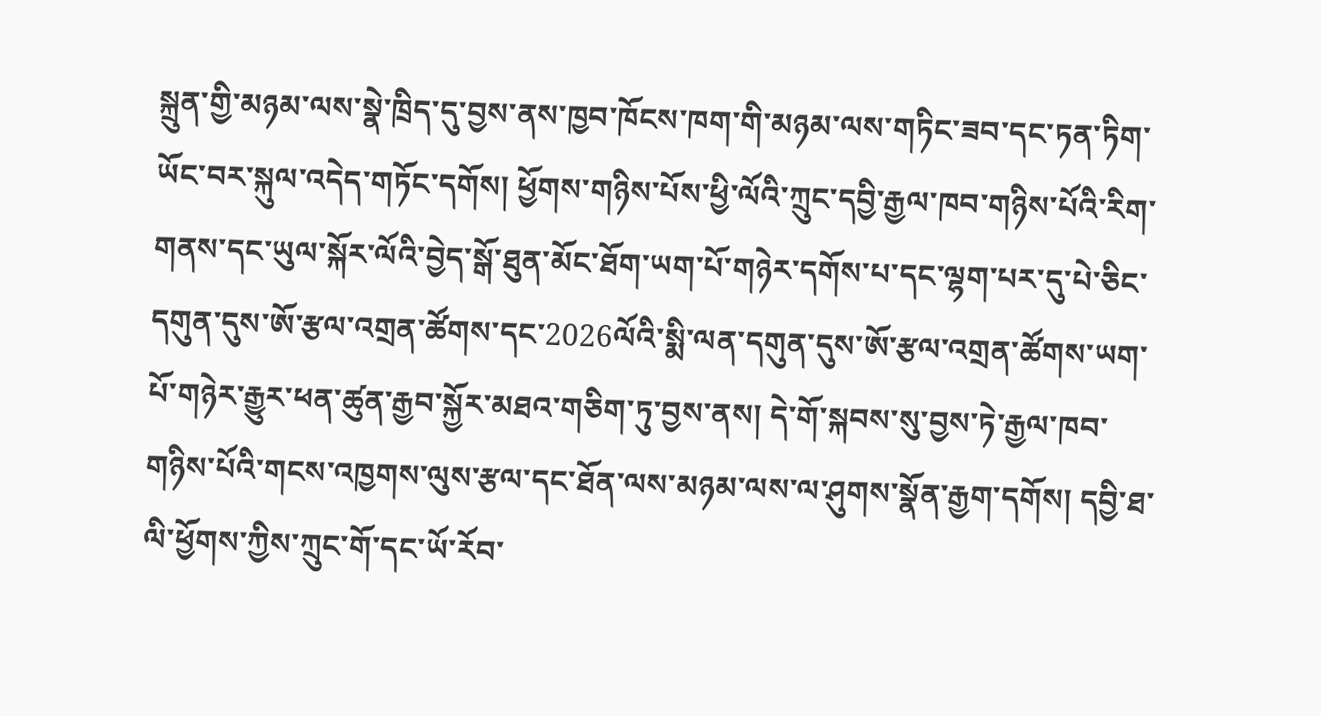སྐྲུན་གྱི་མཉམ་ལས་སྣེ་ཁྲིད་དུ་བྱས་ནས་ཁྱབ་ཁོངས་ཁག་གི་མཉམ་ལས་གཏིང་ཟབ་དང་ཏན་ཏིག་ཡོང་བར་སྐུལ་འདེད་གཏོང་དགོས། ཕྱོགས་གཉིས་པོས་ཕྱི་ལོའི་ཀྲུང་དབྱི་རྒྱལ་ཁབ་གཉིས་པོའི་རིག་གནས་དང་ཡུལ་སྐོར་ལོའི་བྱེད་སྒོ་ཐུན་མོང་ཐོག་ཡག་པོ་གཉེར་དགོས་པ་དང་ལྷག་པར་དུ་པེ་ཅིང་དགུན་དུས་ཨོ་རྩལ་འགྲན་ཚོགས་དང་2026ལོའི་སྨི་ལན་དགུན་དུས་ཨོ་རྩལ་འགྲན་ཚོགས་ཡག་པོ་གཉེར་རྒྱུར་ཕན་ཚུན་རྒྱབ་སྐྱོར་མཐའ་གཅིག་ཏུ་བྱས་ནས། དེ་གོ་སྐབས་སུ་བྱས་ཏེ་རྒྱལ་ཁབ་གཉིས་པོའི་གངས་འཁྱགས་ལུས་རྩལ་དང་ཐོན་ལས་མཉམ་ལས་ལ་ཤུགས་སྣོན་རྒྱག་དགོས། དབྱི་ཐ་ལི་ཕྱོགས་ཀྱིས་ཀྲུང་གོ་དང་ཡོ་རོབ་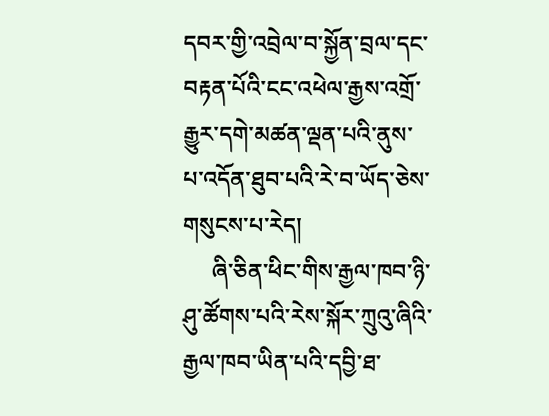དབར་གྱི་འབྲེལ་བ་སྐྱོན་བྲལ་དང་བརྟན་པོའི་ངང་འཕེལ་རྒྱས་འགྲོ་རྒྱུར་དགེ་མཚན་ལྡན་པའི་ནུས་པ་འདོན་ཐུབ་པའི་རེ་བ་ཡོད་ཅེས་གསུངས་པ་རེད།
     ཞི་ཅིན་ཕིང་གིས་རྒྱལ་ཁབ་ཉི་ཤུ་ཚོགས་པའི་རེས་སྐོར་ཀྲུའུ་ཞིའི་རྒྱལ་ཁབ་ཡིན་པའི་དབྱི་ཐ་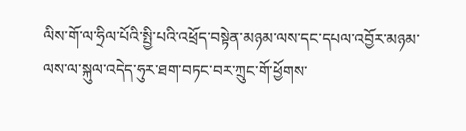ལིས་གོ་ལ་ཧྲིལ་པོའི་སྤྱི་པའི་འཕྲོད་བསྟེན་མཉམ་ལས་དང་དཔལ་འབྱོར་མཉམ་ལས་ལ་སྐུལ་འདེད་ཧུར་ཐག་བཏང་བར་ཀྲུང་གོ་ཕྱོགས་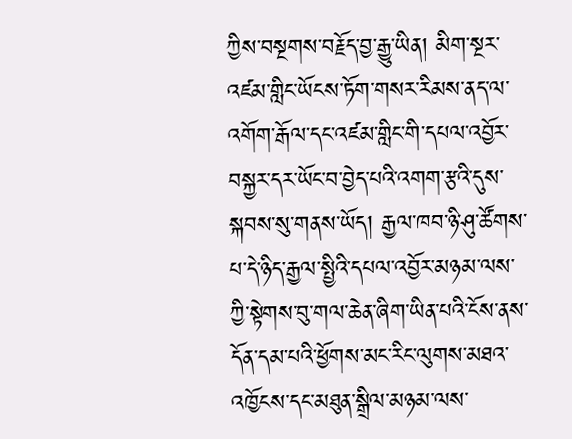ཀྱིས་བསྔགས་བརྗོད་བྱ་རྒྱུ་ཡིན། མིག་སྔར་འཛམ་གླིང་ཡོངས་ཏོག་གསར་རིམས་ནད་ལ་འགོག་རྒོལ་དང་འཛམ་གླིང་གི་དཔལ་འབྱོར་བསྐྱར་དར་ཡོང་བ་བྱེད་པའི་འགག་རྩའི་དུས་སྐབས་སུ་གནས་ཡོད། རྒྱལ་ཁབ་ཉི་ཤུ་ཚོགས་པ་དེ་ཉིད་རྒྱལ་སྤྱིའི་དཔལ་འབྱོར་མཉམ་ལས་ཀྱི་སྟེགས་བུ་གལ་ཆེན་ཞིག་ཡིན་པའི་ངོས་ནས་དོན་དམ་པའི་ཕྱོགས་མང་རིང་ལུགས་མཐའ་འཁྱོངས་དང་མཐུན་སྒྲིལ་མཉམ་ལས་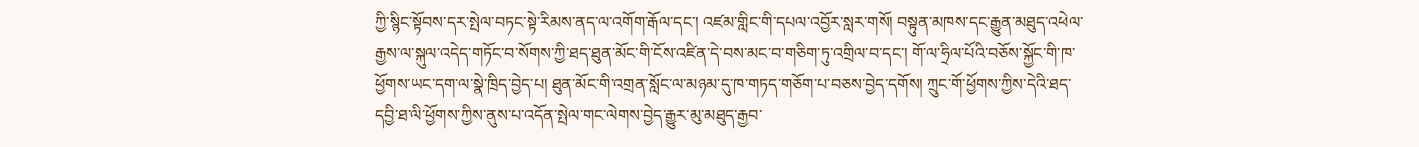ཀྱི་སྙིང་སྟོབས་དར་སྤེལ་བཏང་སྟེ་རིམས་ནད་ལ་འགོག་རྒོལ་དང་། འཛམ་གླིང་གི་དཔལ་འབྱོར་སླར་གསོ། བསྟུན་མཁས་དང་རྒྱུན་མཐུད་འཕེལ་རྒྱས་ལ་སྐུལ་འདེད་གཏོང་བ་སོགས་ཀྱི་ཐད་ཐུན་མོང་གི་ངོས་འཛིན་དེ་བས་མང་བ་གཅིག་ཏུ་འགྲིལ་བ་དང་། གོ་ལ་ཧྲིལ་པོའི་བཅོས་སྐྱོང་གི་ཁ་ཕྱོགས་ཡང་དག་ལ་སྣེ་ཁྲིད་བྱེད་པ། ཐུན་མོང་གི་འགྲན་སློང་ལ་མཉམ་དུ་ཁ་གཏད་གཅོག་པ་བཅས་བྱེད་དགོས། ཀྲུང་གོ་ཕྱོགས་ཀྱིས་དེའི་ཐད་དབྱི་ཐ་ལི་ཕྱོགས་ཀྱིས་ནུས་པ་འདོན་སྤེལ་གང་ལེགས་བྱེད་རྒྱུར་མུ་མཐུད་རྒྱབ་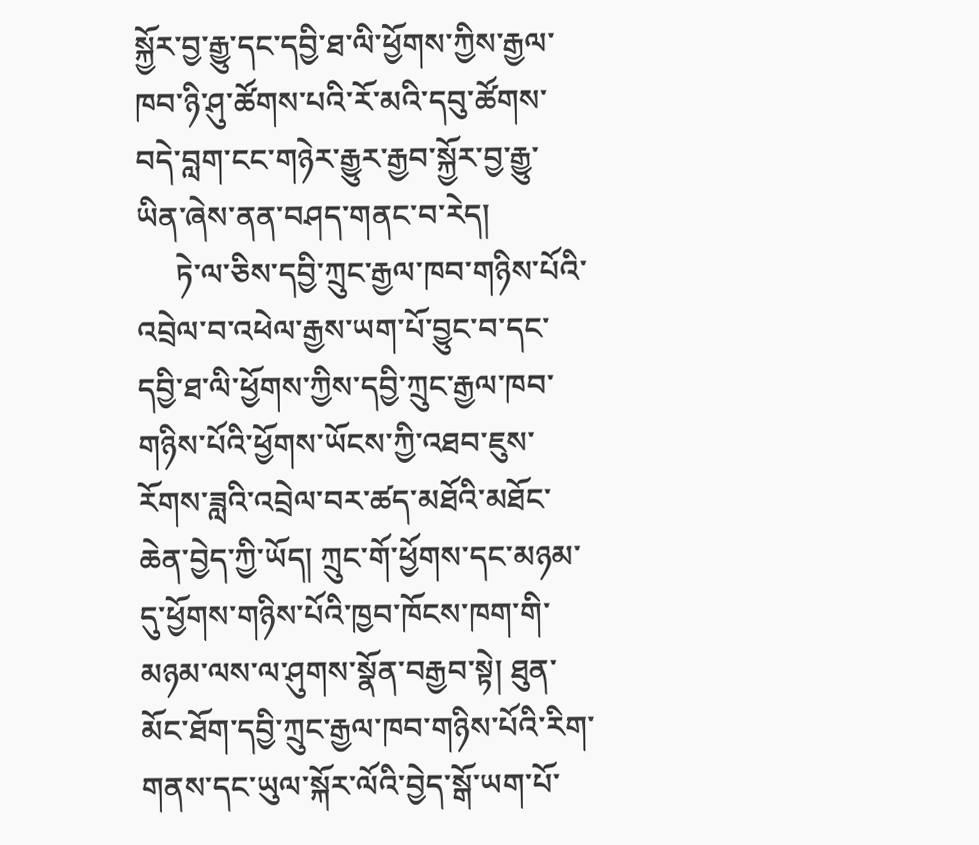སྐྱོར་བྱ་རྒྱུ་དང་དབྱི་ཐ་ལི་ཕྱོགས་ཀྱིས་རྒྱལ་ཁབ་ཉི་ཤུ་ཚོགས་པའི་རོ་མའི་དབུ་ཚོགས་བདེ་བླག་ངང་གཉེར་རྒྱུར་རྒྱབ་སྐྱོར་བྱ་རྒྱུ་ཡིན་ཞེས་ནན་བཤད་གནང་བ་རེད།
     ཏེ་ལ་ཅིས་དབྱི་ཀྲུང་རྒྱལ་ཁབ་གཉིས་པོའི་འབྲེལ་བ་འཕེལ་རྒྱས་ཡག་པོ་བྱུང་བ་དང་དབྱི་ཐ་ལི་ཕྱོགས་ཀྱིས་དབྱི་ཀྲུང་རྒྱལ་ཁབ་གཉིས་པོའི་ཕྱོགས་ཡོངས་ཀྱི་འཐབ་ཇུས་རོགས་ཟླའི་འབྲེལ་བར་ཚད་མཐོའི་མཐོང་ཆེན་བྱེད་ཀྱི་ཡོད། ཀྲུང་གོ་ཕྱོགས་དང་མཉམ་དུ་ཕྱོགས་གཉིས་པོའི་ཁྱབ་ཁོངས་ཁག་གི་མཉམ་ལས་ལ་ཤུགས་སྣོན་བརྒྱབ་སྟེ། ཐུན་མོང་ཐོག་དབྱི་ཀྲུང་རྒྱལ་ཁབ་གཉིས་པོའི་རིག་གནས་དང་ཡུལ་སྐོར་ལོའི་བྱེད་སྒོ་ཡག་པོ་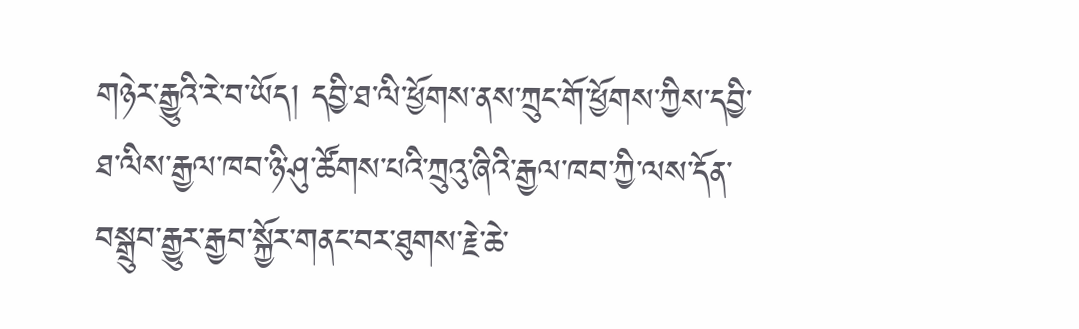གཉེར་རྒྱུའི་རེ་བ་ཡོད། དབྱི་ཐ་ལི་ཕྱོགས་ནས་ཀྲུང་གོ་ཕྱོགས་ཀྱིས་དབྱི་ཐ་ལིས་རྒྱལ་ཁབ་ཉི་ཤུ་ཚོགས་པའི་ཀྲུའུ་ཞིའི་རྒྱལ་ཁབ་ཀྱི་ལས་དོན་བསྒྲུབ་རྒྱུར་རྒྱབ་སྐྱོར་གནང་བར་ཐུགས་རྗེ་ཆེ་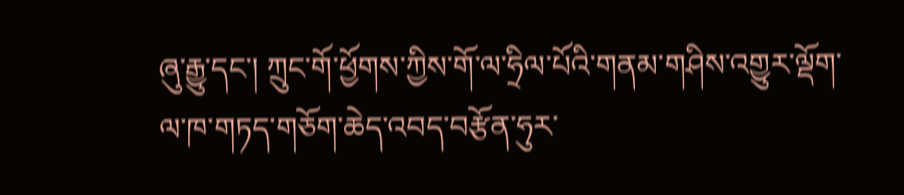ཞུ་རྒྱུ་དང་། ཀྲུང་གོ་ཕྱོགས་ཀྱིས་གོ་ལ་ཧྲིལ་པོའི་གནམ་གཤིས་འགྱུར་ལྡོག་ལ་ཁ་གཏད་གཅོག་ཆེད་འབད་བརྩོན་ཧུར་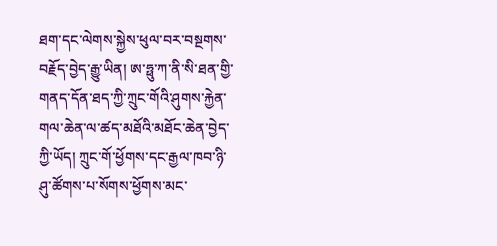ཐག་དང་ལེགས་སྐྱེས་ཕུལ་བར་བསྔགས་བརྗོད་བྱེད་རྒྱུ་ཡིན། ཨ་ཧྥུ་ཀ་ནི་སི་ཐན་གྱི་གནད་དོན་ཐད་ཀྱི་ཀྲུང་གོའི་ཤུགས་རྐྱེན་གལ་ཆེན་ལ་ཚད་མཐོའི་མཐོང་ཆེན་བྱེད་ཀྱི་ཡོད། ཀྲུང་གོ་ཕྱོགས་དང་རྒྱལ་ཁབ་ཉི་ཤུ་ཚོགས་པ་སོགས་ཕྱོགས་མང་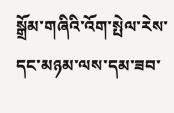སྒྲོམ་གཞིའི་འོག་སྤེལ་རེས་དང་མཉམ་ལས་དམ་ཟབ་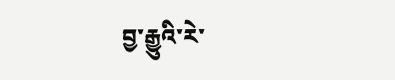བྱ་རྒྱུའི་རེ་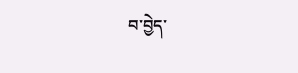བ་བྱེད་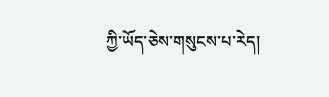ཀྱི་ཡོད་ཅེས་གསུངས་པ་རེད།